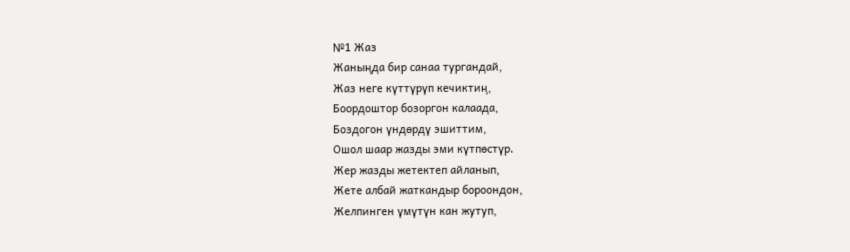№1 Жаз
Жаныңда бир санаа тургандай,
Жаз неге күттүрүп кечиктиң,
Боордоштор бозоргон калаада,
Боздогон үндөрдү эшиттим,
Ошол шаар жазды эми күтпөстүр.
Жер жазды жетектеп айланып,
Жете албай жаткандыр бороондон,
Желпинген үмүтүн кан жутуп,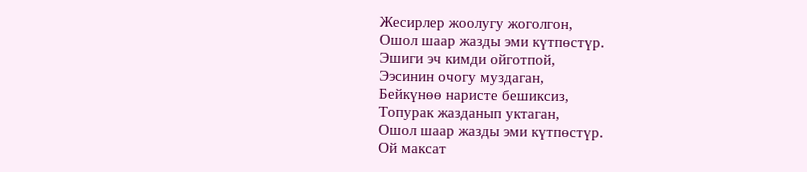Жесирлер жоолугу жоголгон,
Ошол шаар жазды эми күтпөстүр.
Эшиги эч кимди ойготпой,
Ээсинин очогу муздаган,
Бейкүнөө наристе бешиксиз,
Топурак жазданып уктаган,
Ошол шаар жазды эми күтпөстүр.
Ой максат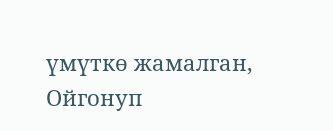үмүткө жамалган,
Ойгонуп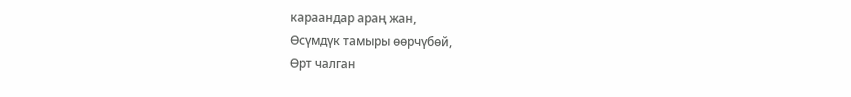караандар араң жан,
Өсүмдүк тамыры өөрчүбөй,
Өрт чалган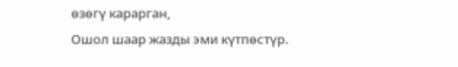өзөгү карарган,
Ошол шаар жазды эми күтпөстүр.